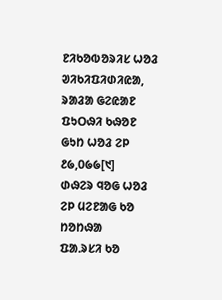ᱱᱤᱠᱚᱵᱚᱨᱤᱥ ᱦᱚᱲ
ᱣᱤᱠᱤᱯᱤᱰᱤᱭᱟ, ᱨᱟᱲᱟ ᱜᱮᱭᱟᱱ ᱯᱩᱛᱷᱤ ᱠᱷᱚᱱ
ᱜᱩᱴ ᱦᱚᱲ ᱮᱞ
᱒᱙,᱐᱙᱙[᱑]
ᱰᱷᱮᱨ ᱧᱚᱜ ᱦᱚᱲ ᱮᱞ ᱢᱮᱱᱟᱜ ᱠᱚ ᱴᱚᱴᱷᱟ
ᱯᱟᱹᱨᱥᱤ ᱠᱚ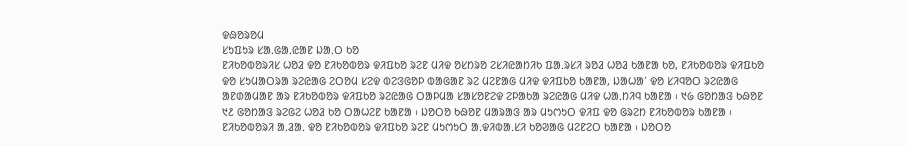ᱫᱷᱚᱨᱚᱢ
ᱥᱩᱯᱩᱨ ᱥᱟᱹᱜᱟᱹᱭᱟᱱ ᱡᱟᱹᱛ ᱠᱚ
ᱱᱤᱠᱚᱵᱚᱨᱤᱥ ᱦᱚᱲ ᱫᱚ ᱱᱤᱠᱚᱵᱚᱨ ᱫᱤᱯᱠᱚ ᱨᱮᱱ ᱢᱤᱫ ᱚᱥᱴᱨᱚ ᱮᱥᱤᱭᱟᱴᱤᱠ ᱯᱟᱹᱨᱥᱤ ᱨᱚᱲ ᱦᱚᱲ ᱠᱟᱱᱟ ᱠᱚ, ᱱᱤᱠᱚᱵᱚᱨ ᱫᱤᱯᱠᱚ ᱫᱚ ᱥᱩᱢᱟᱛᱨᱟ ᱨᱮᱭᱟᱜ ᱮᱛᱚᱢ ᱥᱮᱫ ᱵᱮᱝᱜᱚᱞ ᱵᱟᱜᱟᱱ ᱨᱮ ᱢᱮᱱᱟᱜ ᱢᱤᱫ ᱫᱤᱯᱠᱚ ᱠᱟᱱᱟ, ᱡᱟᱦᱟᱸ ᱫᱚ ᱥᱤᱧᱚᱛ ᱨᱮᱭᱟᱜ ᱟᱱᱰᱟᱢᱟᱱ ᱟᱨ ᱱᱤᱠᱚᱵᱚᱨ ᱫᱤᱯᱠᱚ ᱨᱮᱭᱟᱜ ᱛᱟᱞᱢᱟ ᱥᱟᱥᱚᱱᱮᱫ ᱮᱞᱟᱠᱟ ᱨᱮᱭᱟᱜ ᱢᱤᱫ ᱦᱟᱹᱴᱤᱧ ᱠᱟᱱᱟ ᱾ ᱑᱙ ᱜᱚᱴᱟᱝ ᱠᱷᱚᱱ ᱑᱒ ᱜᱚᱴᱟᱝ ᱨᱮᱜᱮ ᱦᱚᱲ ᱠᱚ ᱛᱟᱦᱮᱱ ᱠᱟᱱᱟ ᱾ ᱡᱚᱛᱚ ᱠᱷᱚᱱ ᱢᱟᱨᱟᱝ ᱟᱨ ᱢᱩᱬᱩᱛ ᱫᱤᱯ ᱫᱚ ᱜᱨᱮᱴ ᱱᱤᱠᱚᱵᱚᱨ ᱠᱟᱱᱟ ᱾ ᱱᱤᱠᱚᱵᱚᱨᱤ ᱟᱹᱲᱟᱹ ᱫᱚ ᱱᱤᱠᱚᱵᱚᱨ ᱫᱤᱯᱠᱚ ᱨᱮᱱ ᱢᱩᱬᱩᱛ ᱟᱹᱫᱤᱵᱟᱹᱥᱤ ᱠᱚᱣᱟᱜ ᱢᱮᱱᱮᱛ ᱠᱟᱱᱟ ᱾ ᱡᱚᱛᱚ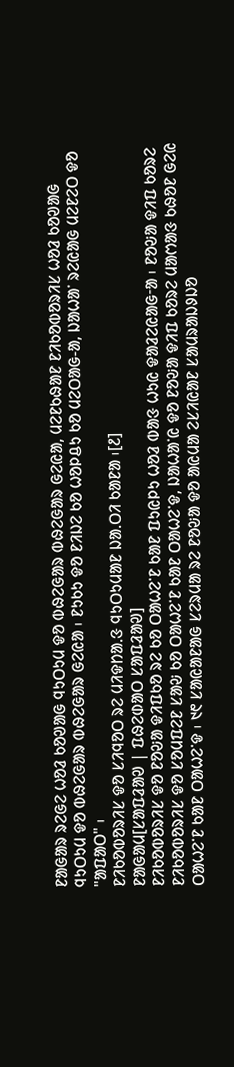ᱱᱟᱜᱟᱨ ᱨᱮᱜᱮ ᱦᱚᱲ ᱠᱚᱣᱟᱜ ᱧᱩᱛᱩᱢ ᱫᱚ ᱵᱷᱮᱜᱟᱨ ᱵᱷᱮᱜᱟᱨ ᱜᱮᱭᱟ, ᱢᱮᱱᱠᱷᱟᱱ ᱱᱤᱠᱚᱵᱚᱨᱤᱥ ᱦᱚᱲ ᱠᱚᱣᱟᱜ ᱧᱩᱛᱩᱢ ᱫᱚ ᱵᱷᱮᱜᱟᱨ ᱵᱷᱮᱜᱟᱨ ᱜᱮᱭᱟ ᱾ ᱱᱩᱠᱩ ᱫᱚ ᱱᱤᱡᱮ ᱠᱚ ᱦᱚᱞᱪᱩ ᱠᱚ ᱢᱮᱛᱟᱜ-ᱟ, ᱡᱟᱦᱟᱸ ᱨᱮᱭᱟᱜ ᱢᱮᱱᱮᱛ ᱫᱚ "ᱟᱯᱟᱛ" ᱾
ᱱᱤᱠᱚᱵᱚᱨᱤᱥ ᱫᱚ ᱥᱤᱧᱚᱛ ᱨᱮ ᱢᱤᱫᱴᱟᱹᱝ ᱧᱩᱛᱩᱢᱟᱱ ᱡᱟᱹᱛᱤ ᱠᱟᱱᱟ ᱾[᱒]
ᱱᱟᱜᱟᱢ[ᱥᱟᱯᱲᱟᱣ | ᱯᱷᱮᱰᱟᱛ ᱥᱟᱯᱲᱟᱣ]
ᱱᱤᱠᱚᱵᱚᱨᱤᱥ ᱫᱚ ᱱᱚᱶᱟ ᱫᱤᱯᱠᱚ ᱨᱮ ᱠᱚ ᱛᱟᱦᱮᱸᱱ ᱠᱟᱱ ᱯᱩᱭᱞᱩ ᱦᱚᱲ ᱵᱟᱝ ᱦᱩᱭ ᱫᱟᱲᱮᱭᱟᱜᱼᱟ ᱾ ᱱᱚᱶᱟ ᱫᱤᱯ ᱠᱚᱨᱮ ᱱᱤᱠᱚᱵᱚᱨᱤᱥ ᱫᱚ ᱥᱚᱢᱯᱮᱱ ᱥᱟᱶ ᱠᱚ ᱛᱟᱦᱮᱸᱱ ᱠᱟᱱ ᱛᱟᱦᱮᱸᱫ, ᱡᱟᱦᱟᱸᱭ ᱫᱚ ᱱᱚᱶᱟ ᱫᱤᱯ ᱠᱚᱨᱮ ᱢᱟᱬᱟᱝ ᱠᱷᱚᱱ ᱜᱮᱭ ᱛᱟᱦᱮᱸᱱ ᱠᱟᱱ ᱛᱟᱦᱮᱸᱫ ᱾ ᱑᱖ ᱥᱟᱭᱟᱱᱟᱜ ᱥᱮᱨᱢᱟ ᱨᱮ ᱱᱚᱶᱟ ᱫᱚ ᱟᱭᱢᱟ ᱮᱥᱤᱭᱟᱱ ᱥᱟᱢᱨᱟᱡᱽᱡᱚ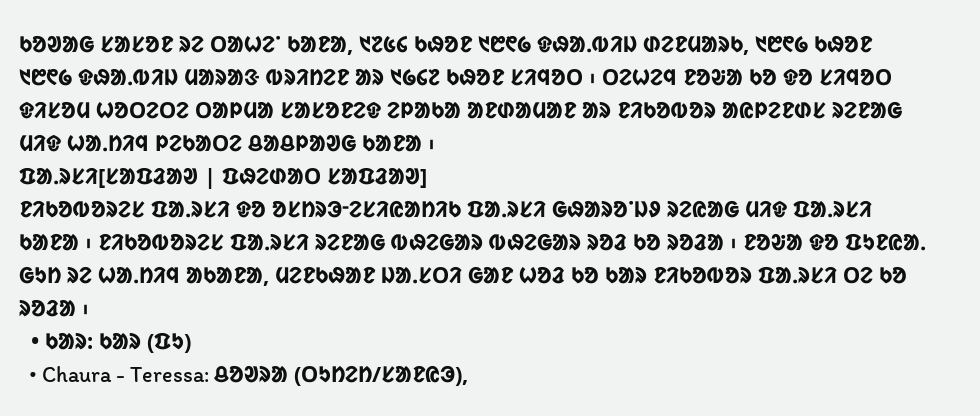ᱠᱚᱣᱟᱜ ᱥᱟᱥᱚᱱ ᱨᱮ ᱛᱟᱦᱮᱸ ᱠᱟᱱᱟ, ᱑᱗᱕᱔ ᱠᱷᱚᱱ ᱑᱘᱖᱙ ᱫᱷᱟᱹᱵᱤᱡ ᱰᱮᱱᱢᱟᱨᱠ, ᱑᱘᱖᱙ ᱠᱷᱚᱱ ᱑᱘᱖᱙ ᱫᱷᱟᱹᱵᱤᱡ ᱢᱟᱨᱟᱝ ᱵᱨᱤᱴᱮᱱ ᱟᱨ ᱑᱙᱔᱗ ᱠᱷᱚᱱ ᱥᱤᱧᱚᱛ ᱾ ᱛᱮᱦᱮᱧ ᱱᱚᱶᱟ ᱠᱚ ᱫᱚ ᱥᱤᱧᱚᱛ ᱫᱤᱥᱚᱢ ᱦᱚᱛᱮᱛᱮ ᱛᱟᱞᱢᱟ ᱥᱟᱥᱚᱱᱮᱫ ᱮᱞᱟᱠᱟ ᱟᱱᱰᱟᱢᱟᱱ ᱟᱨ ᱱᱤᱠᱚᱵᱚᱨ ᱟᱭᱞᱮᱱᱰᱥ ᱨᱮᱱᱟᱜ ᱢᱤᱫ ᱦᱟᱹᱴᱤᱧ ᱞᱮᱠᱟᱛᱮ ᱪᱟᱪᱞᱟᱣᱜ ᱠᱟᱱᱟ ᱾
ᱯᱟᱹᱨᱥᱤ[ᱥᱟᱯᱲᱟᱣ | ᱯᱷᱮᱰᱟᱛ ᱥᱟᱯᱲᱟᱣ]
ᱱᱤᱠᱚᱵᱚᱨᱮᱥ ᱯᱟᱹᱨᱥᱤ ᱫᱚ ᱚᱥᱴᱨᱳᱼᱮᱥᱤᱭᱟᱴᱤᱠ ᱯᱟᱹᱨᱥᱤ ᱜᱷᱟᱨᱚᱸᱡᱽ ᱨᱮᱭᱟᱜ ᱢᱤᱫ ᱯᱟᱹᱨᱥᱤ ᱠᱟᱱᱟ ᱾ ᱱᱤᱠᱚᱵᱚᱨᱮᱥ ᱯᱟᱹᱨᱥᱤ ᱨᱮᱱᱟᱜ ᱵᱷᱮᱜᱟᱨ ᱵᱷᱮᱜᱟᱨ ᱨᱚᱲ ᱠᱚ ᱨᱚᱲᱟ ᱾ ᱱᱚᱶᱟ ᱫᱚ ᱯᱩᱱᱭᱟᱹ ᱜᱩᱴ ᱨᱮ ᱦᱟᱹᱴᱤᱧ ᱟᱠᱟᱱᱟ, ᱢᱮᱱᱠᱷᱟᱱ ᱡᱟᱹᱥᱛᱤ ᱜᱟᱱ ᱦᱚᱲ ᱠᱚ ᱠᱟᱨ ᱱᱤᱠᱚᱵᱚᱨ ᱯᱟᱹᱨᱥᱤ ᱛᱮ ᱠᱚ ᱨᱚᱲᱟ ᱾
  • ᱠᱟᱨ: ᱠᱟᱨ (ᱯᱩ)
  • Chaura - Teressa: ᱪᱚᱣᱨᱟ (ᱛᱩᱴᱮᱴ/ᱥᱟᱱᱭᱳ),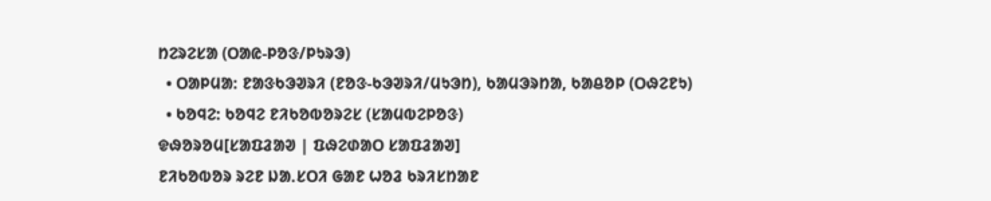ᱴᱮᱨᱮᱥᱟ (ᱛᱟᱭ-ᱞᱚᱝ/ᱞᱩᱨᱳ)
  • ᱛᱟᱞᱢᱟ: ᱱᱟᱝᱠᱳᱣᱨᱤ (ᱱᱚᱝ-ᱠᱳᱣᱨᱤ/ᱢᱩᱳᱴ), ᱠᱟᱢᱳᱨᱴᱟ, ᱠᱟᱪᱚᱞ (ᱛᱷᱮᱱᱩ)
  • ᱠᱚᱧᱮ: ᱠᱚᱧᱮ ᱱᱤᱠᱚᱵᱚᱨᱮᱥ (ᱥᱟᱢᱵᱮᱞᱚᱝ)
ᱫᱷᱚᱨᱚᱢ[ᱥᱟᱯᱲᱟᱣ | ᱯᱷᱮᱰᱟᱛ ᱥᱟᱯᱲᱟᱣ]
ᱱᱤᱠᱚᱵᱚᱨ ᱨᱮᱱ ᱡᱟᱹᱥᱛᱤ ᱜᱟᱱ ᱦᱚᱲ ᱠᱨᱤᱥᱴᱟᱱ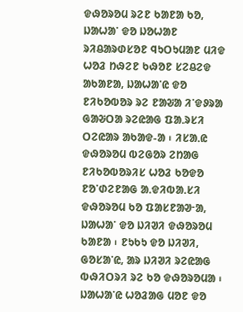ᱫᱷᱚᱨᱚᱢ ᱨᱮᱱ ᱠᱟᱱᱟ ᱠᱚ, ᱡᱟᱦᱟᱸ ᱫᱚ ᱡᱚᱦᱟᱱ ᱨᱤᱪᱟᱨᱰᱥᱚᱱ ᱧᱩᱛᱩᱢᱟᱱ ᱢᱤᱫ ᱦᱚᱲ ᱴᱷᱮᱱ ᱠᱷᱚᱱ ᱥᱮᱪᱮᱫ ᱟᱠᱟᱱᱟ, ᱡᱟᱦᱟᱸᱭ ᱫᱚ ᱱᱤᱠᱚᱵᱚᱨ ᱨᱮ ᱱᱟᱶᱟ ᱤᱸᱫᱽᱨᱟ ᱜᱟᱶᱛᱟ ᱨᱮᱭᱟᱜ ᱯᱟᱹᱨᱥᱤ ᱛᱮᱭᱟᱨ ᱟᱠᱟᱫ-ᱟ ᱾ ᱤᱥᱟᱹᱭ ᱫᱷᱚᱨᱚᱢ ᱵᱮᱜᱚᱨ ᱮᱴᱟᱜ ᱱᱤᱠᱚᱵᱚᱨᱤᱥ ᱦᱚᱲ ᱠᱚᱫᱚ ᱱᱚᱸᱰᱮᱱᱟᱜ ᱟᱹᱫᱤᱵᱟᱹᱥᱤ ᱫᱷᱚᱨᱚᱢ ᱠᱚ ᱯᱟᱥᱱᱟᱣᱼᱟ, ᱡᱟᱦᱟᱸ ᱫᱚ ᱡᱤᱣᱤ ᱫᱷᱚᱨᱚᱢ ᱠᱟᱱᱟ ᱾ ᱱᱩᱠᱩ ᱫᱚ ᱡᱤᱣᱤ, ᱜᱚᱥᱟᱸᱭ, ᱟᱨ ᱡᱤᱣᱤ ᱨᱮᱭᱟᱜ ᱵᱷᱤᱛᱨᱤ ᱨᱮ ᱠᱚ ᱫᱷᱚᱨᱚᱢᱟ ᱾ ᱡᱟᱦᱟᱸᱭ ᱦᱚᱲᱟᱜ ᱢᱚᱱ ᱫᱚ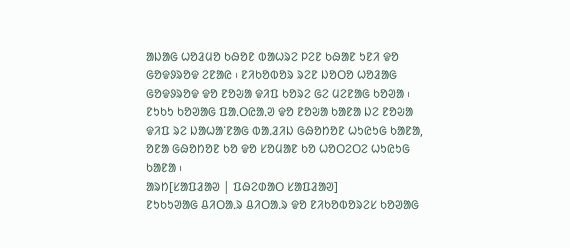ᱟᱡᱟᱜ ᱦᱚᱲᱢᱚ ᱠᱷᱚᱱ ᱵᱟᱦᱨᱮ ᱞᱮᱱ ᱠᱷᱟᱱ ᱩᱱᱤ ᱫᱚ ᱜᱚᱫᱽᱨᱚᱫ ᱮᱱᱟᱭ ᱾ ᱱᱤᱠᱚᱵᱚᱨ ᱨᱮᱱ ᱡᱚᱛᱚ ᱦᱚᱲᱟᱜ ᱜᱚᱫᱽᱨᱚᱫ ᱫᱚ ᱱᱚᱶᱟ ᱫᱤᱯ ᱠᱚᱨᱮ ᱜᱮ ᱢᱮᱱᱟᱜ ᱠᱚᱣᱟ ᱾ ᱱᱩᱠᱩ ᱠᱚᱣᱟᱜ ᱯᱟᱹᱛᱭᱟᱹᱣ ᱫᱚ ᱱᱚᱶᱟ ᱠᱟᱱᱟ ᱡᱮ ᱱᱚᱶᱟ ᱫᱤᱯ ᱨᱮ ᱡᱟᱦᱟᱸᱱᱟᱜ ᱵᱟᱹᱲᱤᱡ ᱜᱷᱚᱴᱚᱱ ᱦᱩᱭᱩᱜ ᱠᱟᱱᱟ, ᱚᱱᱟ ᱜᱷᱚᱴᱚᱱ ᱠᱚ ᱫᱚ ᱥᱚᱢᱟᱱ ᱠᱚ ᱦᱚᱛᱮᱛᱮ ᱦᱩᱭᱩᱜ ᱠᱟᱱᱟ ᱾
ᱟᱨᱴ[ᱥᱟᱯᱲᱟᱣ | ᱯᱷᱮᱰᱟᱛ ᱥᱟᱯᱲᱟᱣ]
ᱱᱩᱠᱩᱣᱟᱜ ᱪᱤᱛᱟᱹᱨ ᱪᱤᱛᱟᱹᱨ ᱫᱚ ᱱᱤᱠᱚᱵᱚᱨᱮᱥ ᱠᱚᱣᱟᱜ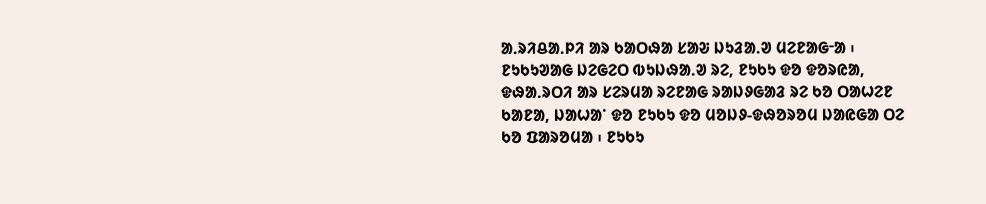ᱟᱹᱨᱤᱪᱟᱹᱞᱤ ᱟᱨ ᱠᱟᱛᱷᱟ ᱥᱟᱶ ᱡᱩᱲᱟᱹᱣ ᱢᱮᱱᱟᱜᱼᱟ ᱾ ᱱᱩᱠᱩᱣᱟᱜ ᱡᱮᱜᱮᱛ ᱵᱩᱡᱷᱟᱹᱣ ᱨᱮ, ᱱᱩᱠᱩ ᱫᱚ ᱫᱚᱨᱭᱟ, ᱫᱷᱟᱹᱨᱛᱤ ᱟᱨ ᱥᱮᱨᱢᱟ ᱨᱮᱱᱟᱜ ᱨᱟᱡᱽᱜᱟᱲ ᱨᱮ ᱠᱚ ᱛᱟᱦᱮᱱ ᱠᱟᱱᱟ, ᱡᱟᱦᱟᱸ ᱫᱚ ᱱᱩᱠᱩ ᱫᱚ ᱢᱚᱡᱽ-ᱫᱷᱚᱨᱚᱢ ᱡᱟᱭᱜᱟ ᱛᱮ ᱠᱚ ᱯᱟᱨᱚᱢᱟ ᱾ ᱱᱩᱠᱩ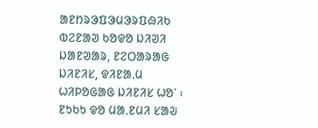ᱟᱱᱴᱨᱳᱯᱳᱢᱳᱨᱯᱷᱤᱠ ᱵᱮᱱᱟᱣ ᱠᱚᱫᱚ ᱡᱤᱣᱤ ᱡᱟᱱᱣᱟᱨ, ᱱᱮᱛᱟᱨᱟᱜ ᱡᱤᱱᱤᱥ, ᱫᱤᱱᱟᱹᱢ ᱦᱤᱞᱚᱜᱟᱜ ᱡᱤᱱᱤᱥ ᱦᱚᱸ ᱾ ᱱᱩᱠᱩ ᱫᱚ ᱢᱟᱹᱱᱢᱤ ᱥᱟᱶ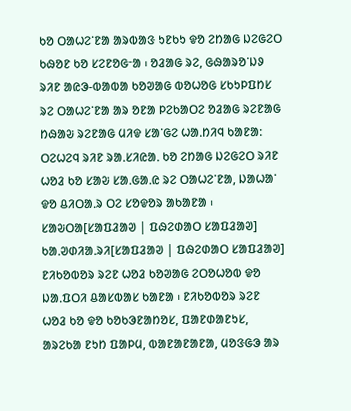ᱠᱚ ᱛᱟᱦᱮᱸᱱᱟ ᱟᱨᱵᱟᱝ ᱩᱱᱠᱩ ᱫᱚ ᱮᱴᱟᱜ ᱡᱮᱜᱮᱛ ᱠᱷᱚᱱ ᱠᱚ ᱥᱮᱱᱚᱜᱼᱟ ᱾ ᱚᱲᱟᱜ ᱨᱮ, ᱜᱷᱟᱨᱚᱸᱡᱽ ᱨᱤᱱ ᱟᱭᱳ-ᱵᱟᱵᱟ ᱠᱚᱣᱟᱜ ᱵᱚᱦᱚᱜ ᱥᱠᱩᱞᱯᱴᱥ ᱨᱮ ᱛᱟᱦᱮᱸᱱᱟ ᱟᱨ ᱚᱱᱟ ᱞᱮᱠᱟᱛᱮ ᱚᱲᱟᱜ ᱨᱮᱱᱟᱜ ᱴᱷᱟᱶ ᱨᱮᱱᱟᱜ ᱢᱤᱫ ᱥᱟᱸᱜᱮ ᱦᱟᱹᱴᱤᱧ ᱠᱟᱱᱟ: ᱛᱮᱦᱮᱧ ᱨᱤᱱ ᱨᱟᱹᱥᱤᱭᱟᱹ ᱠᱚ ᱮᱴᱟᱜ ᱡᱮᱜᱮᱛ ᱨᱤᱱ ᱦᱚᱲ ᱠᱚ ᱥᱟᱶ ᱥᱟᱹᱜᱟᱹᱭ ᱨᱮ ᱛᱟᱦᱮᱸᱱᱟ, ᱡᱟᱦᱟᱸ ᱫᱚ ᱪᱤᱛᱟᱹᱨ ᱛᱮ ᱥᱚᱫᱚᱨ ᱟᱠᱟᱱᱟ ᱾
ᱥᱟᱶᱛᱟ[ᱥᱟᱯᱲᱟᱣ | ᱯᱷᱮᱰᱟᱛ ᱥᱟᱯᱲᱟᱣ]
ᱠᱟᱹᱣᱰᱤᱟᱹᱨᱤ[ᱥᱟᱯᱲᱟᱣ | ᱯᱷᱮᱰᱟᱛ ᱥᱟᱯᱲᱟᱣ]
ᱱᱤᱠᱚᱵᱚᱨ ᱨᱮᱱ ᱦᱚᱲ ᱠᱚᱣᱟᱜ ᱮᱛᱚᱦᱚᱵ ᱫᱚ ᱡᱟᱹᱯᱛᱤ ᱪᱟᱥᱵᱟᱥ ᱠᱟᱱᱟ ᱾ ᱱᱤᱠᱚᱵᱚᱨ ᱨᱮᱱ ᱦᱚᱲ ᱠᱚ ᱫᱚ ᱠᱚᱠᱳᱱᱟᱴᱚᱥ, ᱯᱟᱱᱰᱟᱱᱩᱥ, ᱟᱨᱮᱠᱟ ᱱᱩᱴ ᱯᱟᱞᱢ, ᱵᱟᱱᱟᱱᱟᱱᱟ, ᱢᱚᱝᱜᱳ ᱟᱨ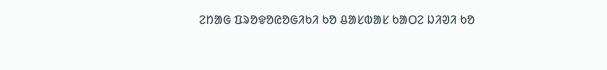ᱮᱴᱟᱜ ᱯᱨᱚᱫᱚᱭᱚᱜᱤᱠᱤ ᱠᱚ ᱪᱟᱥᱵᱟᱥ ᱠᱟᱛᱮ ᱡᱤᱣᱤ ᱠᱚ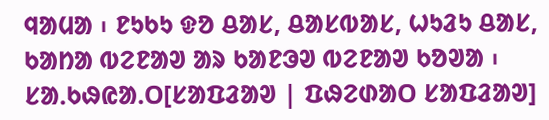ᱧᱟᱢᱟ ᱾ ᱱᱩᱠᱩ ᱫᱚ ᱪᱟᱥ, ᱪᱟᱥᱵᱟᱥ, ᱦᱩᱲᱩ ᱪᱟᱥ, ᱠᱟᱴᱟ ᱵᱮᱱᱟᱣ ᱟᱨ ᱠᱟᱱᱳᱣ ᱵᱮᱱᱟᱣ ᱠᱚᱣᱟ ᱾
ᱥᱟᱹᱠᱷᱭᱟᱹᱛ[ᱥᱟᱯᱲᱟᱣ | ᱯᱷᱮᱰᱟᱛ ᱥᱟᱯᱲᱟᱣ]